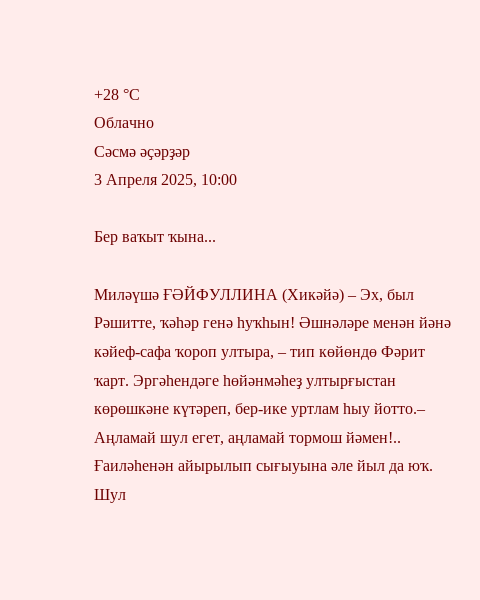+28 °С
Облачно
Сәсмә әҫәрҙәр
3 Апреля 2025, 10:00

Бер ваҡыт ҡына...

Миләүшә ҒӘЙФУЛЛИНА (Хикәйә) – Эх, был Рәшитте, ҡәһәр генә һуҡһын! Әшнәләре менән йәнә кәйеф-сафа ҡороп ултыра, – тип көйөндө Фәрит ҡарт. Эргәһендәге һөйәнмәһеҙ ултырғыстан көрөшкәне күтәреп, бер-ике уртлам һыу йотто.– Аңламай шул егет, аңламай тормош йәмен!.. Ғаиләһенән айырылып сығыуына әле йыл да юҡ. Шул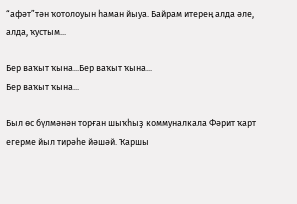“афәт”тән ҡотолоуын һаман йыуа. Байрам итерең алда әле, алда, ҡустым...

Бер ваҡыт ҡына...Бер ваҡыт ҡына...
Бер ваҡыт ҡына...

Был өс бүлмәнән торған шыҡһыҙ коммуналкала Фәрит ҡарт егерме йыл тирәһе йәшәй. Ҡаршы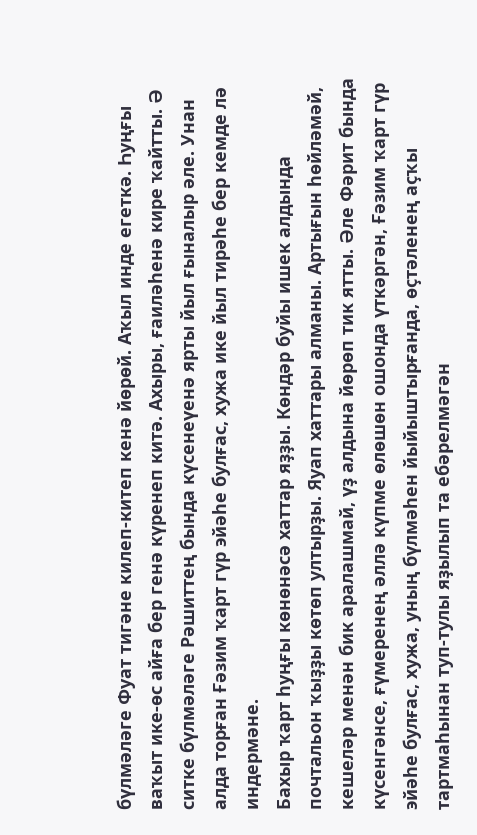бүлмәләге Фуат тигәне килеп-китеп кенә йөрөй. Аҡыл инде егеткә. Һуңғы ваҡыт ике-өс айға бер генә күренеп китә. Ахыры, ғаиләһенә кире ҡайтты. Ә ситке бүлмәләге Рәшиттең бында күсенеүенә ярты йыл ғыналыр әле. Унан алда торған Ғәзим ҡарт гүр эйәһе булғас, хужа ике йыл тирәһе бер кемде лә индермәне.
Бахыр ҡарт һуңғы көнөнәсә хаттар яҙҙы. Көндәр буйы ишек алдында почтальон ҡыҙҙы көтөп ултырҙы. Яуап хаттары алманы. Артығын һөйләмәй, кешеләр менән бик аралашмай, үҙ алдына йөрөп тик ятты. Әле Фәрит бында күсенгәнсе, ғүмеренең әллә күпме өлөшөн ошонда үткәргән, Ғәзим ҡарт гүр эйәһе булғас, хужа, уның бүлмәһен йыйыштырғанда, өҫтәленең аҫҡы тартмаһынан туп-тулы яҙылып та ебәрелмәгән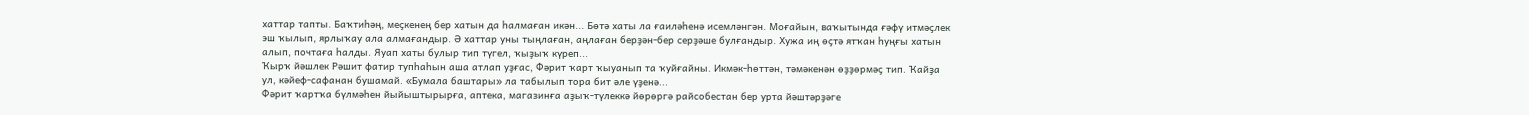хаттар тапты. Баҡтиһәң, меҫкенең бер хатын да һалмаған икән... Бөтә хаты ла ғаиләһенә исемләнгән. Моғайын, ваҡытында ғәфү итмәҫлек эш ҡылып, ярлыҡау ала алмағандыр. Ә хаттар уны тыңлаған, аңлаған берҙән-бер серҙәше булғандыр. Хужа иң өҫтә ятҡан һуңғы хатын алып, почтаға һалды. Яуап хаты булыр тип түгел, ҡыҙыҡ күреп...
Ҡырҡ йәшлек Рәшит фатир тупһаһын аша атлап уҙғас, Фәрит ҡарт ҡыуанып та ҡуйғайны. Икмәк-һөттән, тәмәкенән өҙҙөрмәҫ тип. Ҡайҙа ул, кәйеф-сафанан бушамай. «Бумала баштары» ла табылып тора бит әле үҙенә...
Фәрит ҡартҡа бүлмәһен йыйыштырырға, аптека, магазинға аҙыҡ-түлеккә йөрөргә райсобестан бер урта йәштәрҙәге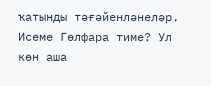ҡатынды тәғәйенләнеләр. Исеме Гөлфара тиме? Ул көн аша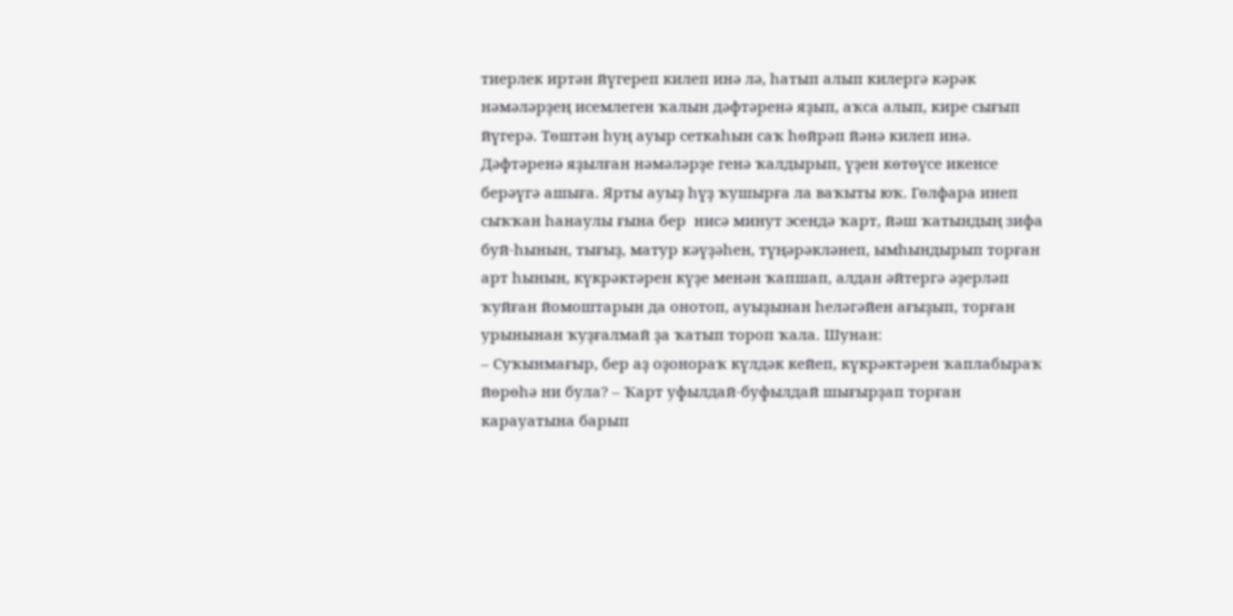тиерлек иртән йүгереп килеп инә лә, һатып алып килергә кәрәк нәмәләрҙең исемлеген ҡалын дәфтәренә яҙып, аҡса алып, кире сығып йүгерә. Төштән һуң ауыр сеткаһын саҡ һөйрәп йәнә килеп инә. Дәфтәренә яҙылған нәмәләрҙе генә ҡалдырып, үҙен көтөүсе икенсе берәүгә ашыға. Ярты ауыҙ һүҙ ҡушырға ла ваҡыты юҡ. Гөлфара инеп сыҡҡан һанаулы ғына бер  нисә минут эсендә ҡарт, йәш ҡатындың зифа буй-һынын, тығыҙ, матур кәүҙәһен, түңәрәкләнеп, ымһындырып торған арт һынын, күкрәктәрен күҙе менән ҡапшап, алдан әйтергә әҙерләп ҡуйған йомоштарын да онотоп, ауыҙынан һеләгәйен ағыҙып, торған урынынан ҡуҙғалмай ҙа ҡатып тороп ҡала. Шунан:
– Суҡынмағыр, бер аҙ оҙонораҡ күлдәк кейеп, күкрәктәрен ҡаплабыраҡ йөрөһә ни була? – Ҡарт уфылдай-буфылдай шығырҙап торған карауатына барып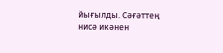йығылды. Сәғәттең нисә икәнен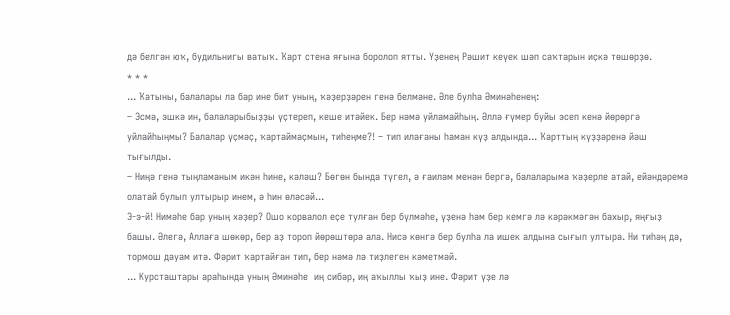дә белгән юҡ, будильнигы ватыҡ. Ҡарт стена яғына боролоп ятты. Үҙенең Рәшит кеүек шәп саҡтарын иҫкә төшөрҙө.
* * *
... Ҡатыны, балалары ла бар ине бит уның, ҡәҙерҙәрен генә белмәне. Әле булһа Әминәһенең:
– Эсмә, эшкә ин, балаларыбыҙҙы үҫтереп, кеше итәйек. Бер нәмә уйламайһың. Әллә ғүмер буйы эсеп кенә йөрөргә уйлайһыңмы? Балалар үҫмәҫ, ҡартаймаҫмын, тиһеңме?! – тип илағаны һаман күҙ алдында... Ҡарттың күҙҙәренә йәш тығылды.
– Ниңә генә тыңламаным икән һине, кәләш? Бөгөн бында түгел, ә ғаиләм менән бергә, балаларыма ҡәҙерле атай, ейәндәремә олатай булып ултырыр инем, ә һин өләсәй...
Э-э-й! Нимәһе бар уның хәҙер? Ошо корвалол еҫе тулған бер бүлмәһе, үҙенә һәм бер кемгә лә кәрәкмәгән бахыр, яңғыҙ башы. Әлегә, Аллаға шөкөр, бер аҙ тороп йөрөштөрә ала. Нисә көнгә бер булһа ла ишек алдына сығып ултыра. Ни тиһәң дә, тормош дауам итә. Фәрит ҡартайған тип, бер нәмә лә тиҙлеген кәметмәй.
... Курсташтары араһында уның Әминәһе  иң сибәр, иң аҡыллы ҡыҙ ине. Фәрит үҙе лә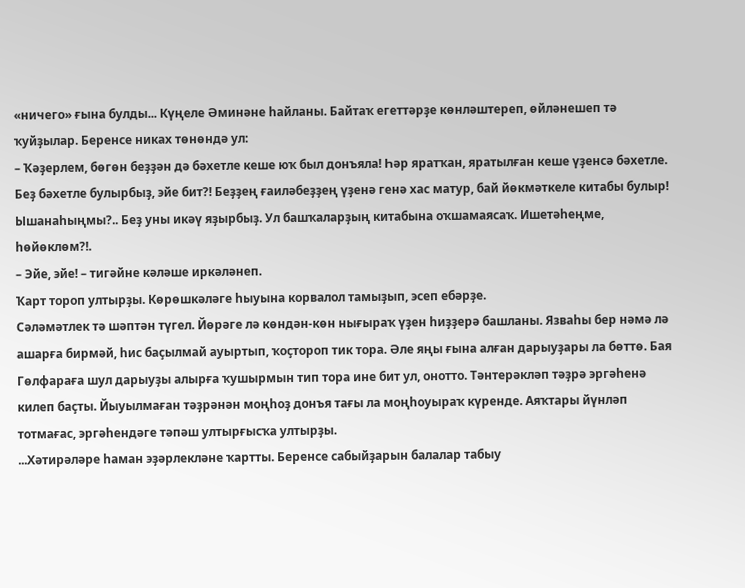«ничего» ғына булды... Күңеле Әминәне һайланы. Байтаҡ егеттәрҙе көнләштереп, өйләнешеп тә ҡуйҙылар. Беренсе никах төнөндә ул:
– Ҡәҙерлем, бөгөн беҙҙән дә бәхетле кеше юҡ был донъяла! Һәр яратҡан, яратылған кеше үҙенсә бәхетле. Беҙ бәхетле булырбыҙ, эйе бит?! Беҙҙең ғаиләбеҙҙең үҙенә генә хас матур, бай йөкмәткеле китабы булыр! Ышанаһыңмы?.. Беҙ уны икәү яҙырбыҙ. Ул башҡаларҙың китабына оҡшамаясаҡ. Ишетәһеңме, һөйөклөм?!.
– Эйе, эйе! – тигәйне кәләше иркәләнеп.
Ҡарт тороп ултырҙы. Көрөшкәләге һыуына корвалол тамыҙып, эсеп ебәрҙе.
Сәләмәтлек тә шәптән түгел. Йөрәге лә көндән-көн нығыраҡ үҙен һиҙҙерә башланы. Язваһы бер нәмә лә ашарға бирмәй, һис баҫылмай ауыртып, ҡоҫтороп тик тора. Әле яңы ғына алған дарыуҙары ла бөттө. Бая Гөлфараға шул дарыуҙы алырға ҡушырмын тип тора ине бит ул, онотто. Тәнтерәкләп тәҙрә эргәһенә килеп баҫты. Йыуылмаған тәҙрәнән моңһоҙ донъя тағы ла моңһоуыраҡ күренде. Аяҡтары йүнләп тотмағас, эргәһендәге тәпәш ултырғысҡа ултырҙы.
...Хәтирәләре һаман эҙәрлекләне ҡартты. Беренсе сабыйҙарын балалар табыу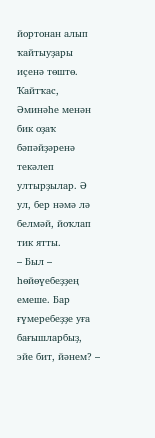йортонан алып ҡайтыуҙары иҫенә төштө. Ҡайтҡас, Әминәһе менән бик оҙаҡ бәпәйҙәренә текәлеп ултырҙылар. Ә ул, бер нәмә лә белмәй, йоҡлап тик ятты.
– Был – һөйөүебеҙҙең емеше. Бар ғүмеребеҙҙе уға бағышларбыҙ, эйе бит, йәнем? –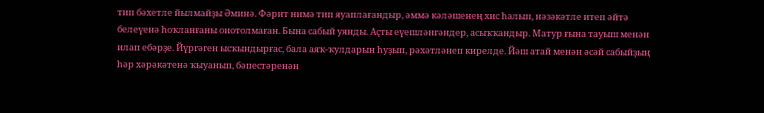тип бәхетле йылмайҙы Әминә. Фәрит нимә тип яуаплағандыр, әммә кәләшенең хис һалып, нәзәкәтле итеп әйтә белеүенә һоҡланғаны онотолмаған. Бына сабый уянды. Аҫты еүешләнгәндер, асыҡҡандыр. Матур ғына тауыш менән илап ебәрҙе. Йүргәген ысҡындырғас, бала аяҡ-ҡулдарын һуҙып, рәхәтләнеп кирелде. Йәш атай менән әсәй сабыйҙың һәр хәрәкәтенә ҡыуанып, бәпестәренән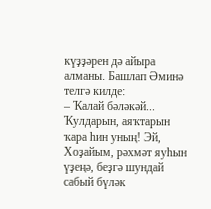күҙҙәрен дә айыра алманы. Башлап Әминә телгә килде:
– Ҡалай бәләкәй... Ҡулдарын, аяҡтарын ҡара һин уның! Эй, Хоҙайым, рәхмәт яуһын үҙеңә, беҙгә шундай сабый бүләк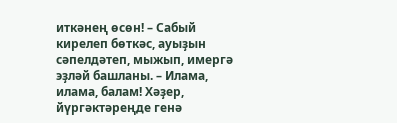иткәнең өсөн! – Сабый кирелеп бөткәс, ауыҙын сәпелдәтеп, мыжып, имергә эҙләй башланы. – Илама, илама, балам! Хәҙер, йүргәктәреңде генә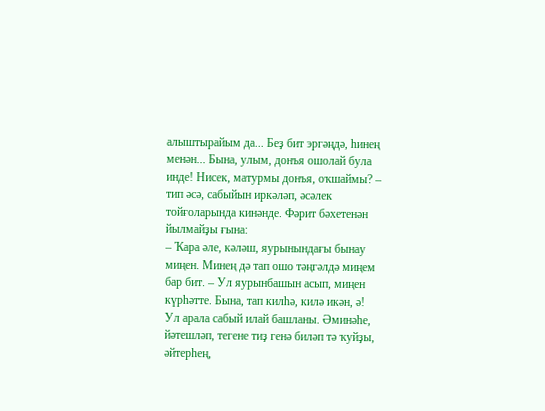алыштырайым да... Беҙ бит эргәңдә, һинең менән... Бына, улым, донъя ошолай була инде! Нисек, матурмы донъя, оҡшаймы? – тип әсә, сабыйын иркәләп, әсәлек тойғоларында кинәнде. Фәрит бәхетенән йылмайҙы ғына:
– Ҡара әле, кәләш, яурынындағы бынау миңен. Минең дә тап ошо тәңгәлдә миңем бар бит. – Ул яурынбашын асып, миңен күрһәтте. Бына, тап килһә, килә икән, ә!
Ул арала сабый илай башланы. Әминәһе, йәтешләп, тегене тиҙ генә биләп тә ҡуйҙы, әйтерһең,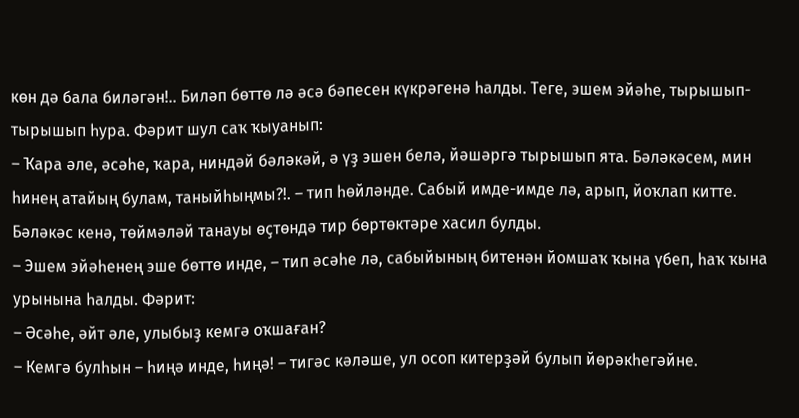көн дә бала биләгән!.. Биләп бөттө лә әсә бәпесен күкрәгенә һалды. Теге, эшем эйәһе, тырышып-тырышып һура. Фәрит шул саҡ ҡыуанып:
– Ҡара әле, әсәһе, ҡара, ниндәй бәләкәй, ә үҙ эшен белә, йәшәргә тырышып ята. Бәләкәсем, мин һинең атайың булам, таныйһыңмы?!. – тип һөйләнде. Сабый имде-имде лә, арып, йоҡлап китте. Бәләкәс кенә, төймәләй танауы өҫтөндә тир бөртөктәре хасил булды.
– Эшем эйәһенең эше бөттө инде, – тип әсәһе лә, сабыйының битенән йомшаҡ ҡына үбеп, һаҡ ҡына урынына һалды. Фәрит:
– Әсәһе, әйт әле, улыбыҙ кемгә оҡшаған?
– Кемгә булһын – һиңә инде, һиңә! – тигәс кәләше, ул осоп китерҙәй булып йөрәкһегәйне.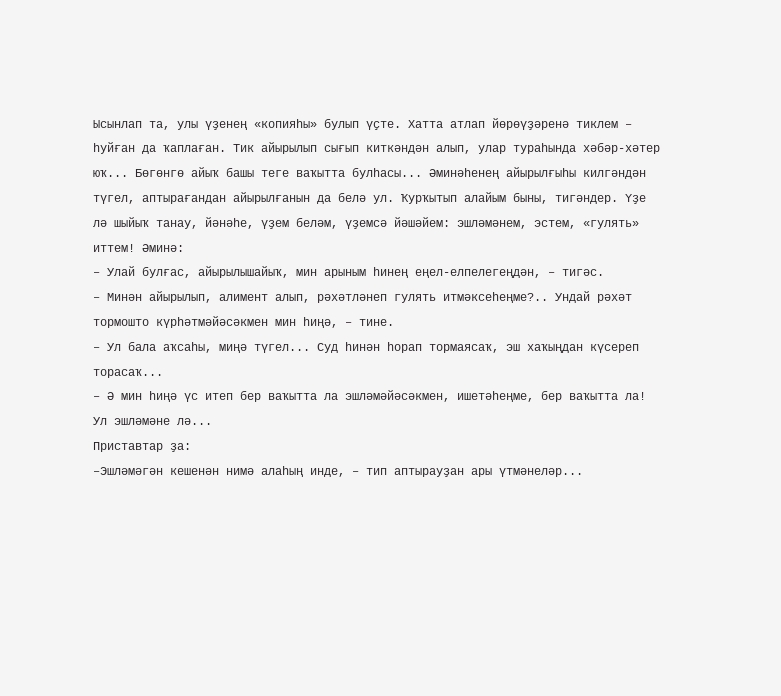Ысынлап та, улы үҙенең «копияһы» булып үҫте. Хатта атлап йөрөүҙәренә тиклем – һуйған да ҡаплаған. Тик айырылып сығып киткәндән алып, улар тураһында хәбәр-хәтер юҡ... Бөгөнгө айыҡ башы теге ваҡытта булһасы... Әминәһенең айырылғыһы килгәндән түгел, аптырағандан айырылғанын да белә ул. Ҡурҡытып алайым быны, тигәндер. Үҙе лә шыйыҡ танау, йәнәһе, үҙем беләм, үҙемсә йәшәйем: эшләмәнем, эстем, «гулять» иттем! Әминә:
– Улай булғас, айырылышайыҡ, мин арыным һинең еңел-елпелегеңдән, – тигәс.
– Минән айырылып, алимент алып, рәхәтләнеп гулять итмәксеһеңме?.. Ундай рәхәт тормошто күрһәтмәйәсәкмен мин һиңә, – тине.
– Ул бала аҡсаһы, миңә түгел... Суд һинән һорап тормаясаҡ, эш хаҡыңдан күсереп торасаҡ...
– Ә мин һиңә үс итеп бер ваҡытта ла эшләмәйәсәкмен, ишетәһеңме, бер ваҡытта ла!
Ул эшләмәне лә...
Приставтар ҙа:
–Эшләмәгән кешенән нимә алаһың инде, – тип аптырауҙан ары үтмәнеләр...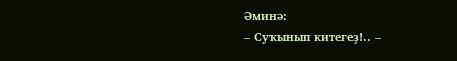Әминә:
– Суҡынып китегеҙ!.. –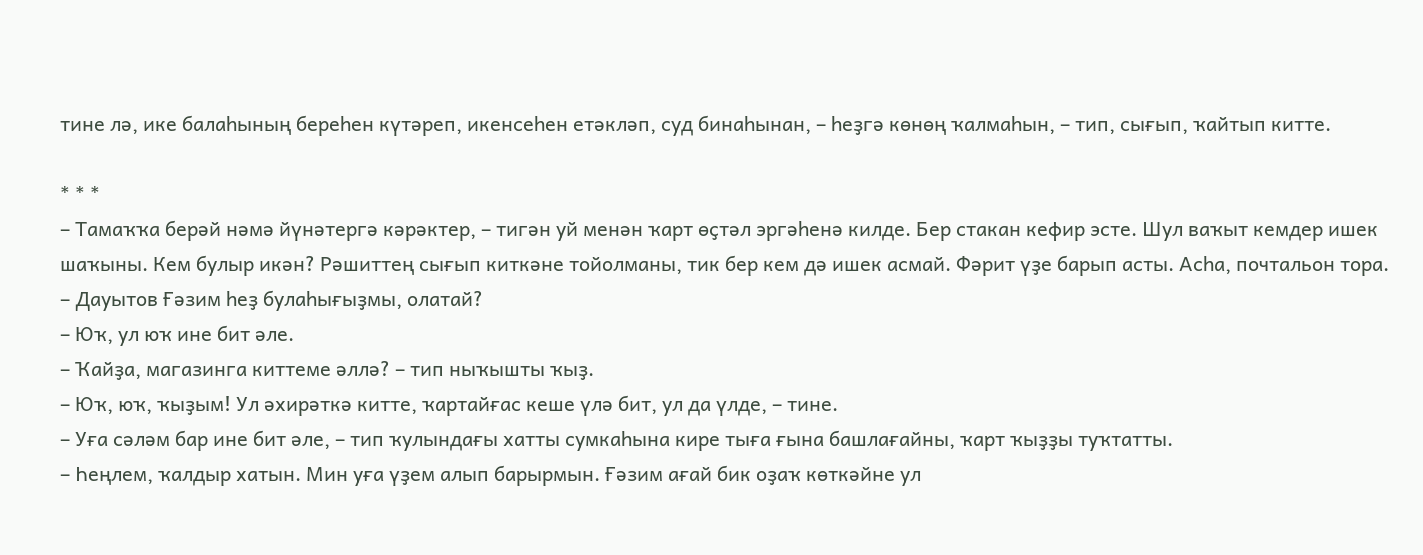тине лә, ике балаһының береһен күтәреп, икенсеһен етәкләп, суд бинаһынан, – һеҙгә көнөң ҡалмаһын, – тип, сығып, ҡайтып китте.

* * *
– Тамаҡҡа берәй нәмә йүнәтергә кәрәктер, – тигән уй менән ҡарт өҫтәл эргәһенә килде. Бер стакан кефир эсте. Шул ваҡыт кемдер ишек шаҡыны. Кем булыр икән? Рәшиттең сығып киткәне тойолманы, тик бер кем дә ишек асмай. Фәрит үҙе барып асты. Асһа, почтальон тора.
– Дауытов Ғәзим һеҙ булаһығыҙмы, олатай?
– Юҡ, ул юҡ ине бит әле.
– Ҡайҙа, магазинга киттеме әллә? – тип ныҡышты ҡыҙ.
– Юҡ, юҡ, ҡыҙым! Ул әхирәткә китте, ҡартайғас кеше үлә бит, ул да үлде, – тине.
– Уға сәләм бар ине бит әле, – тип ҡулындағы хатты сумкаһына кире тыға ғына башлағайны, ҡарт ҡыҙҙы туҡтатты.
– Һеңлем, ҡалдыр хатын. Мин уға үҙем алып барырмын. Ғәзим ағай бик оҙаҡ көткәйне ул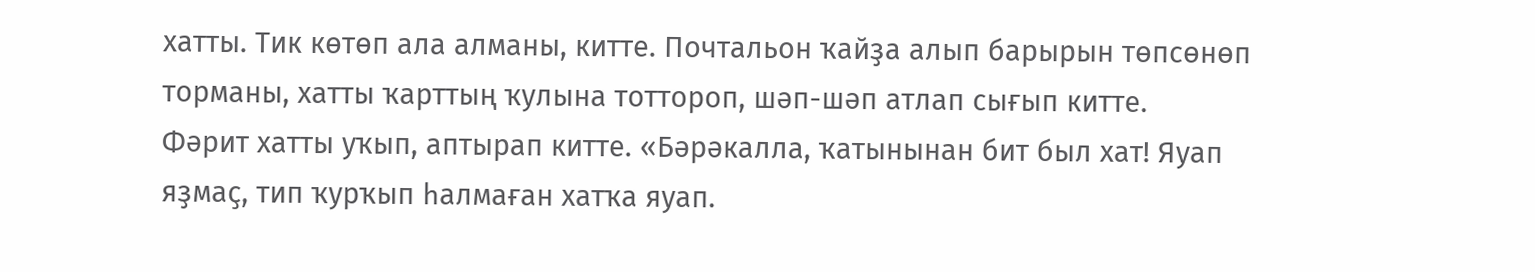хатты. Тик көтөп ала алманы, китте. Почтальон ҡайҙа алып барырын төпсөнөп торманы, хатты ҡарттың ҡулына тоттороп, шәп-шәп атлап сығып китте.
Фәрит хатты уҡып, аптырап китте. «Бәрәкалла, ҡатынынан бит был хат! Яуап яҙмаҫ, тип ҡурҡып һалмаған хатҡа яуап.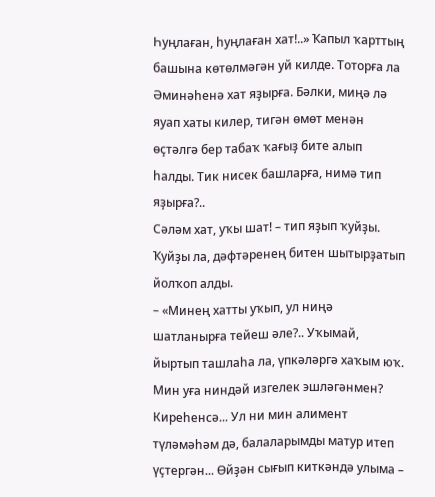Һуңлаған, һуңлаған хат!..» Ҡапыл ҡарттың башына көтөлмәгән уй килде. Тоторға ла Әминәһенә хат яҙырға. Бәлки, миңә лә яуап хаты килер, тигән өмөт менән өҫтәлгә бер табаҡ ҡағыҙ бите алып һалды. Тик нисек башларға, нимә тип яҙырға?..
Сәләм хат, уҡы шат! – тип яҙып ҡуйҙы. Ҡуйҙы ла, дәфтәренең битен шытырҙатып йолҡоп алды.
– «Минең хатты уҡып, ул ниңә шатланырға тейеш әле?.. Уҡымай, йыртып ташлаһа ла, үпкәләргә хаҡым юҡ. Мин уға ниндәй изгелек эшләгәнмен? Киреһенсә... Ул ни мин алимент түләмәһәм дә, балаларымды матур итеп үҫтергән... Өйҙән сығып киткәндә улыма –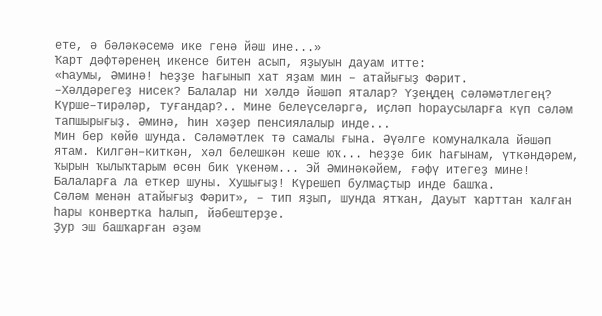ете, ә бәләкәсемә ике генә йәш ине...»
Ҡарт дәфтәренең икенсе битен асып, яҙыуын дауам итте:
«Һаумы, Әминә! Һеҙҙе һағынып хат яҙам мин – атайығыҙ Фәрит.
–Хәлдәрегеҙ нисек? Балалар ни хәлдә йәшәп яталар? Үҙеңдең сәләмәтлегең? Күрше–тирәләр, туғандар?.. Мине белеүселәргә, иҫләп һораусыларға күп сәләм тапшырығыҙ. Әминә, һин хәҙер пенсиялалыр инде...
Мин бер көйө шунда. Сәләмәтлек тә самалы ғына. Әүәлге комуналкала йәшәп ятам. Килгән–киткән, хәл белешкән кеше юҡ... Һеҙҙе бик һағынам, үткәндәрем, ҡырын ҡылыҡтарым өсөн бик үкенәм... Эй Әминәкәйем, ғәфү итегеҙ мине! Балаларға ла еткер шуны. Хушығыҙ! Күрешеп булмаҫтыр инде башҡа.
Сәләм менән атайығыҙ Фәрит», – тип яҙып, шунда ятҡан, Дауыт ҡарттан ҡалған һары конвертка һалып, йәбештерҙе.
Ҙур эш башҡарған әҙәм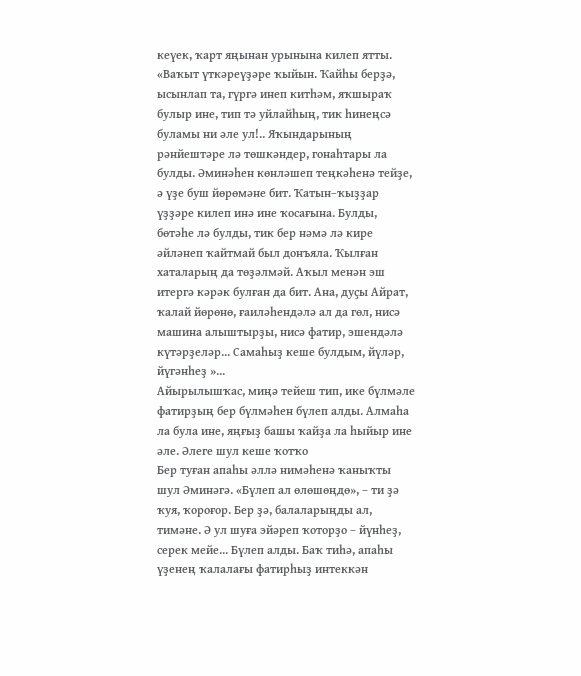кеүек, ҡарт яңынан урынына килеп ятты. «Ваҡыт үткәреүҙәре ҡыйын. Ҡайһы берҙә, ысынлап та, гүргә инеп китһәм, яҡшыраҡ булыр ине, тип тә уйлайһың, тик һинеңсә буламы ни әле ул!.. Яҡындарының рәнйештәре лә төшкәндер, гонаһтары ла булды. Әминәһен көнләшеп теңкәһенә тейҙе, ә үҙе буш йөрөмәне бит. Ҡатын–ҡыҙҙар үҙҙәре килеп инә ине ҡосағына. Булды, бөтәһе лә булды, тик бер нәмә лә кире әйләнеп ҡайтмай был донъяла. Ҡылған хаталарың да төҙәлмәй. Аҡыл менән эш итергә кәрәк булған да бит. Ана, дуҫы Айрат, ҡалай йөрөнө, ғаиләһендәлә ал да гөл, нисә машина алыштырҙы, нисә фатир, эшендәлә күтәрҙеләр... Самаһыҙ кеше булдым, йүләр, йүгәнһеҙ »...
Айырылышҡас, миңә тейеш тип, ике бүлмәле фатирҙың бер бүлмәһен бүлеп алды. Алмаһа ла була ине, яңғыҙ башы ҡайҙа ла һыйыр ине әле. Әлеге шул кеше ҡотҡо
Бер туған апаһы әллә нимәһенә ҡаныҡты шул Әминәгә. «Бүлеп ал өлөшөңдө», – ти ҙә ҡуя, ҡороғор. Бер ҙә, балаларыңды ал, тимәне. Ә ул шуға эйәреп ҡоторҙо – йүнһеҙ, серек мейе... Бүлеп алды. Баҡ тиһә, апаһы үҙенең ҡалалағы фатирһыҙ интеккән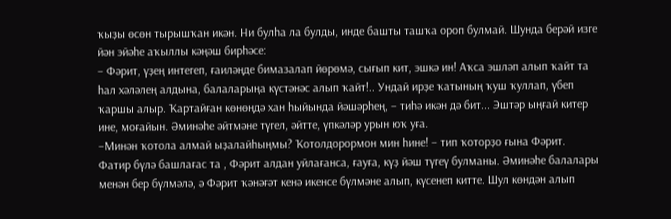ҡыҙы өсөн тырышҡан икән. Ни булһа ла булды, инде башты ташҡа ороп булмай. Шунда берәй изге йән эйәһе аҡыллы кәңәш бирһәсе:
– Фәрит, үҙең интегеп, ғаиләңде бимазалап йөрөмә, сығып кит, эшкә ин! Аҡса эшләп алып ҡайт та һал хәләлең алдына, балаларыңа күстәнәс алып ҡайт!.. Ундай ирҙе ҡатының ҡуш ҡуллап, үбеп ҡаршы алыр. Ҡартайған көнөңдә хан һыйында йәшәрһең, – тиһә икән дә бит... Эштәр ыңғай китер ине, моғайын. Әминәһе әйтмәне түгел, әйтте, үпкәләр урын юҡ уға.
–Минән ҡотола алмай ыҙалайһыңмы? Ҡотолдорормон мин һине! – тип ҡоторҙо ғына Фәрит.
Фатир бүлә башлағас та , Фәрит алдан уйлағанса, ғауға, күҙ йәш түгеү булманы. Әминәһе балалары менән бер бүлмәлә, ә Фәрит ҡәнәғәт кенә икенсе бүлмәне алып, күсенеп китте. Шул көндән алып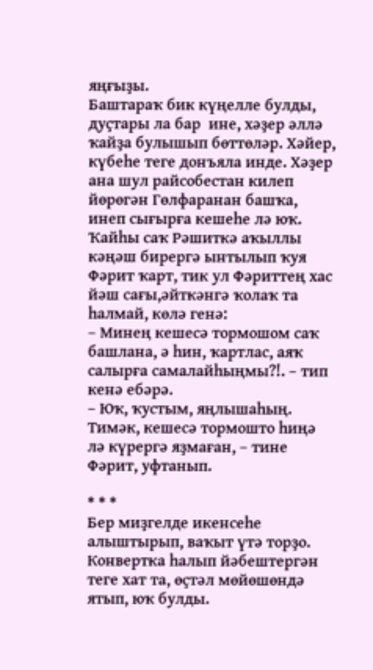яңғыҙы.
Баштараҡ бик күңелле булды, дуҫтары ла бар  ине, хәҙер әллә ҡайҙа булышып бөттөләр. Хәйер, күбеһе теге донъяла инде. Хәҙер ана шул райсобестан килеп йөрөгән Гөлфаранан башҡа, инеп сығырға кешеһе лә юҡ. Ҡайһы саҡ Рәшиткә аҡыллы кәңәш бирергә ынтылып ҡуя Фәрит ҡарт, тик ул Фәриттең хас йәш сағы,әйткәнгә ҡолаҡ та һалмай, көлә генә:
– Минең кешесә тормошом саҡ башлана, ә һин, ҡартлас, аяҡ салырға самалайһыңмы?!. – тип кенә ебәрә.
– Юҡ, ҡустым, яңлышаһың. Тимәк, кешесә тормошто һиңә лә күрергә яҙмаған, – тине Фәрит, уфтанып.

* * *
Бер миҙгелде икенсеһе алыштырып, ваҡыт үтә торҙо. Конвертка һалып йәбештергән теге хат та, өҫтәл мөйөшөндә ятып, юҡ булды.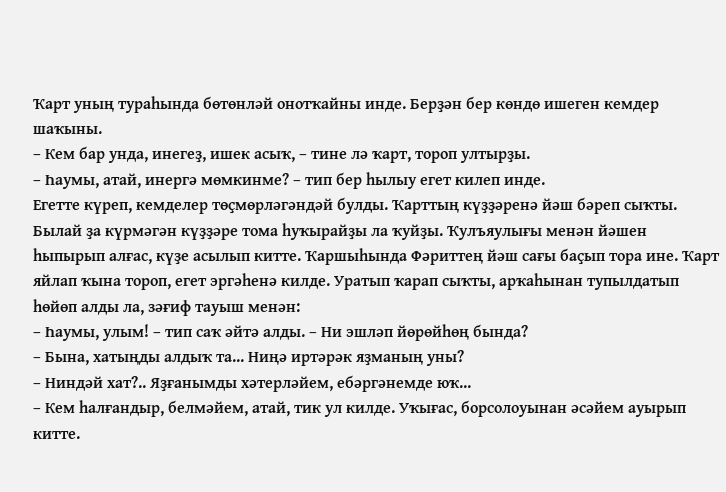Ҡарт уның тураһында бөтөнләй онотҡайны инде. Берҙән бер көндө ишеген кемдер шаҡыны.
– Кем бар унда, инегеҙ, ишек асыҡ, – тине лә ҡарт, тороп ултырҙы.
– Һаумы, атай, инергә мөмкинме? – тип бер һылыу егет килеп инде.
Егетте күреп, кемделер төҫмөрләгәндәй булды. Ҡарттың күҙҙәренә йәш бәреп сыҡты. Былай ҙа күрмәгән күҙҙәре тома һуҡырайҙы ла ҡуйҙы. Ҡулъяулығы менән йәшен һыпырып алғас, күҙе асылып китте. Ҡаршыһында Фәриттең йәш сағы баҫып тора ине. Ҡарт яйлап ҡына тороп, егет эргәһенә килде. Уратып ҡарап сыҡты, арҡаһынан тупылдатып һөйөп алды ла, зәғиф тауыш менән:
– Һаумы, улым! – тип саҡ әйтә алды. – Ни эшләп йөрөйһөң бында?
– Бына, хатыңды алдыҡ та... Ниңә иртәрәк яҙманың уны?
– Ниндәй хат?.. Яҙғанымды хәтерләйем, ебәргәнемде юҡ...
– Кем һалғандыр, белмәйем, атай, тик ул килде. Уҡығас, борсолоуынан әсәйем ауырып китте.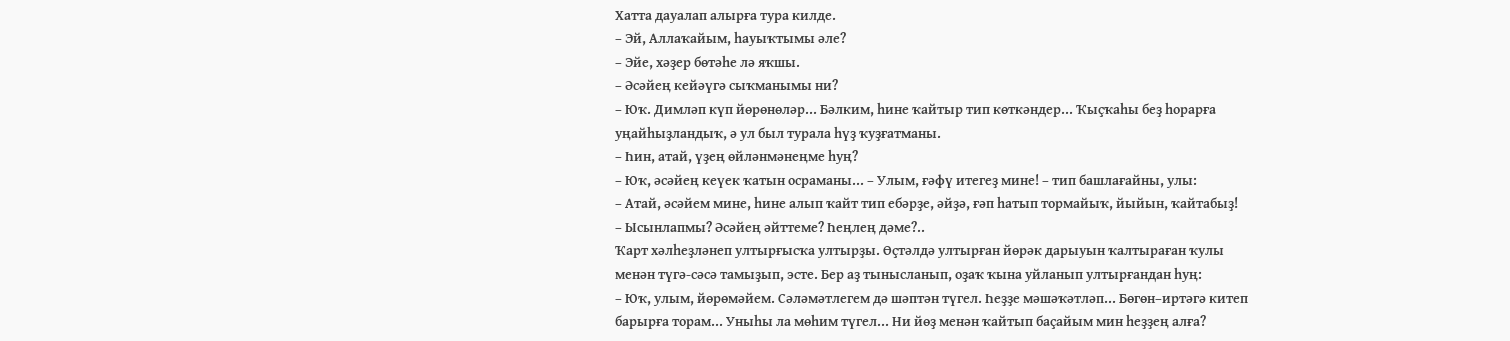Хатта дауалап алырға тура килде.
– Эй, Аллаҡайым, һауыҡтымы әле?
– Эйе, хәҙер бөтәһе лә яҡшы.
– Әсәйең кейәүгә сыҡманымы ни?
– Юҡ. Димләп күп йөрөнөләр... Бәлким, һине ҡайтыр тип көткәндер... Ҡыҫҡаһы беҙ һорарға уңайһыҙландыҡ, ә ул был турала һүҙ ҡуҙғатманы.
– Һин, атай, үҙең өйләнмәнеңме һуң?
– Юҡ, әсәйең кеүек ҡатын осраманы... – Улым, ғәфү итегеҙ мине! – тип башлағайны, улы:
– Атай, әсәйем мине, һине алып ҡайт тип ебәрҙе, әйҙә, ғәп һатып тормайыҡ, йыйын, ҡайтабыҙ!
– Ысынлапмы? Әсәйең әйттеме? Һеңлең дәме?..
Ҡарт хәлһеҙләнеп ултырғысҡа ултырҙы. Өҫтәлдә ултырған йөрәк дарыуын ҡалтыраған ҡулы менән түгә-сәсә тамыҙып, эсте. Бер аҙ тынысланып, оҙаҡ ҡына уйланып ултырғандан һуң:
– Юҡ, улым, йөрөмәйем. Сәләмәтлегем дә шәптән түгел. Һеҙҙе мәшәҡәтләп... Бөгөн–иртәгә китеп барырға торам... Уныһы ла мөһим түгел... Ни йөҙ менән ҡайтып баҫайым мин һеҙҙең алға?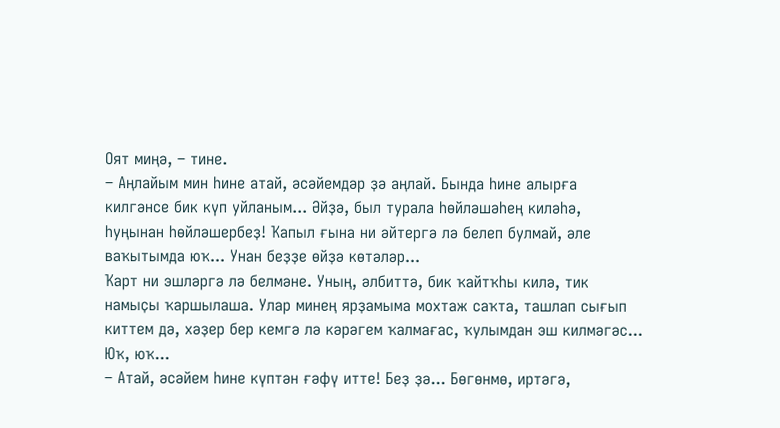Оят миңә, – тине.
– Аңлайым мин һине атай, әсәйемдәр ҙә аңлай. Бында һине алырға килгәнсе бик күп уйланым... Әйҙә, был турала һөйләшәһең киләһә, һуңынан һөйләшербеҙ! Ҡапыл ғына ни әйтергә лә белеп булмай, әле ваҡытымда юҡ... Унан беҙҙе өйҙә көтәләр...
Ҡарт ни эшләргә лә белмәне. Уның, әлбиттә, бик ҡайтҡһы килә, тик намыҫы ҡаршылаша. Улар минең ярҙамыма мохтаж саҡта, ташлап сығып киттем дә, хәҙер бер кемгә лә кәрәгем ҡалмағас, ҡулымдан эш килмәгәс... Юҡ, юҡ...
– Атай, әсәйем һине күптән ғәфү итте! Беҙ ҙә... Бөгөнмө, иртәгә,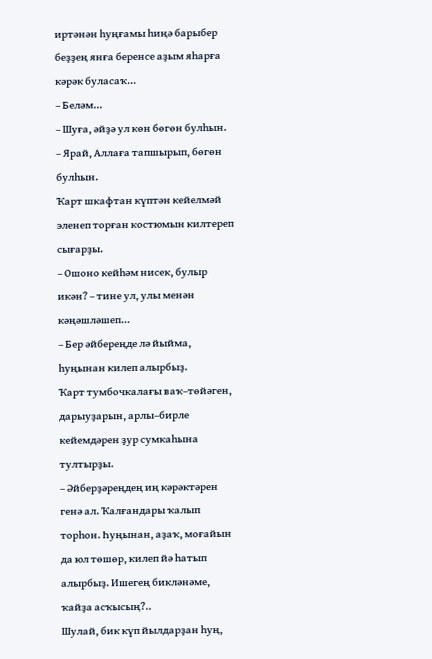иртәнән һуңғамы һиңә барыбер беҙҙең янға беренсе аҙым яһарға кәрәк буласаҡ...
– Беләм...
– Шуға, әйҙә ул көн бөгөн булһын.
– Ярай, Аллаға тапшырып, бөгөн булһын.
Ҡарт шкафтан күптән кейелмәй эленеп торған костюмын килтереп
сығарҙы.
– Ошоно кейһәм нисек, булыр икән? – тине ул, улы менән кәңәшләшеп...
– Бер әйбереңде лә йыйма, һуңынан килеп алырбыҙ.
Ҡарт тумбочкалағы ваҡ–төйәген, дарыуҙарын, арлы–бирле кейемдәрен ҙур сумкаһына тултырҙы.
– Әйберҙәреңдең иң кәрәктәрен генә ал. Ҡалғандары ҡалып торһон. Һуңынан, аҙаҡ, моғайын да юл төшөр, килеп йә һатып алырбыҙ. Ишегең бикләнәме, ҡайҙа асҡысың?..
Шулай, бик күп йылдарҙан һуң,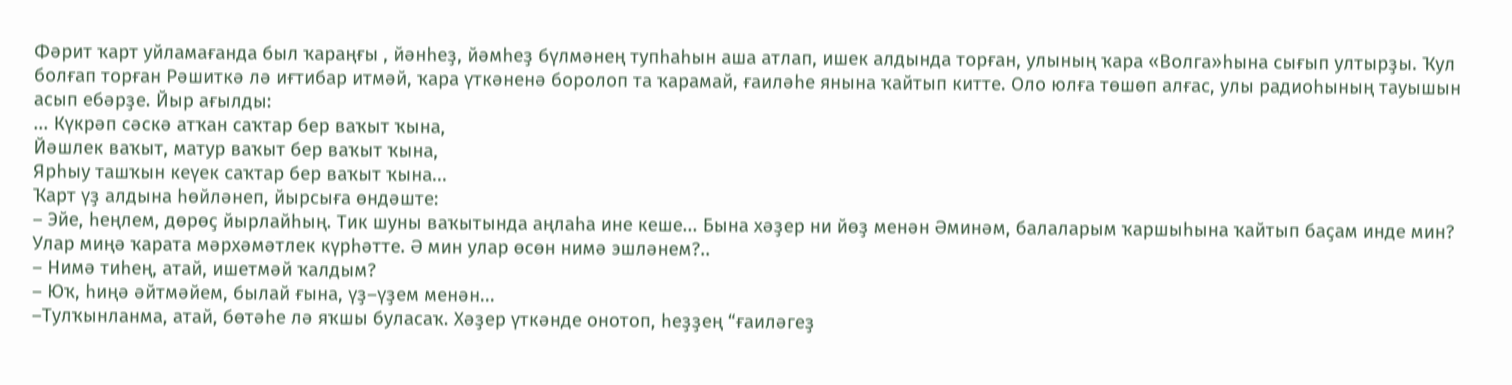Фәрит ҡарт уйламағанда был ҡараңғы , йәнһеҙ, йәмһеҙ бүлмәнең тупһаһын аша атлап, ишек алдында торған, улының ҡара «Волга»һына сығып ултырҙы. Ҡул болғап торған Рәшиткә лә иғтибар итмәй, ҡара үткәненә боролоп та ҡарамай, ғаиләһе янына ҡайтып китте. Оло юлға төшөп алғас, улы радиоһының тауышын асып ебәрҙе. Йыр ағылды:
... Күкрәп сәскә атҡан саҡтар бер ваҡыт ҡына,
Йәшлек ваҡыт, матур ваҡыт бер ваҡыт ҡына,
Ярһыу ташҡын кеүек саҡтар бер ваҡыт ҡына...
Ҡарт үҙ алдына һөйләнеп, йырсыға өндәште:
– Эйе, һеңлем, дөрөҫ йырлайһың. Тик шуны ваҡытында аңлаһа ине кеше... Бына хәҙер ни йөҙ менән Әминәм, балаларым ҡаршыһына ҡайтып баҫам инде мин? Улар миңә ҡарата мәрхәмәтлек күрһәтте. Ә мин улар өсөн нимә эшләнем?..
– Нимә тиһең, атай, ишетмәй ҡалдым?
– Юҡ, һиңә әйтмәйем, былай ғына, үҙ–үҙем менән...
–Тулҡынланма, атай, бөтәһе лә яҡшы буласаҡ. Хәҙер үткәнде онотоп, һеҙҙең “ғаиләгеҙ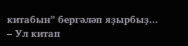китабын” бергәләп яҙырбыҙ...
– Ул китап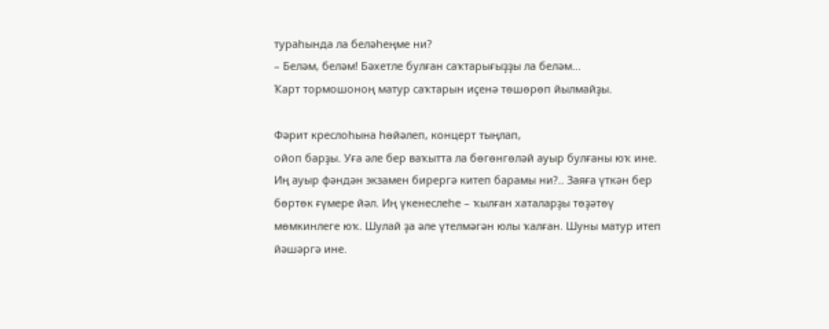тураһында ла беләһеңме ни?
– Беләм, беләм! Бәхетле булған саҡтарығыҙҙы ла беләм...
Ҡарт тормошоноң матур саҡтарын иҫенә төшөрөп йылмайҙы.

Фәрит креслоһына һөйәлеп, концерт тыңлап,
ойоп барҙы. Уға әле бер ваҡытта ла бөгөнгөләй ауыр булғаны юҡ ине. Иң ауыр фәндән экзамен бирергә китеп барамы ни?.. Заяға үткән бер бөртөк ғүмере йәл. Иң үкенеслеһе – ҡылған хаталарҙы төҙәтөү мөмкинлеге юҡ. Шулай ҙа әле үтелмәгән юлы ҡалған. Шуны матур итеп йәшәргә ине.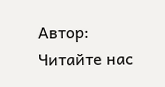Автор:
Читайте нас